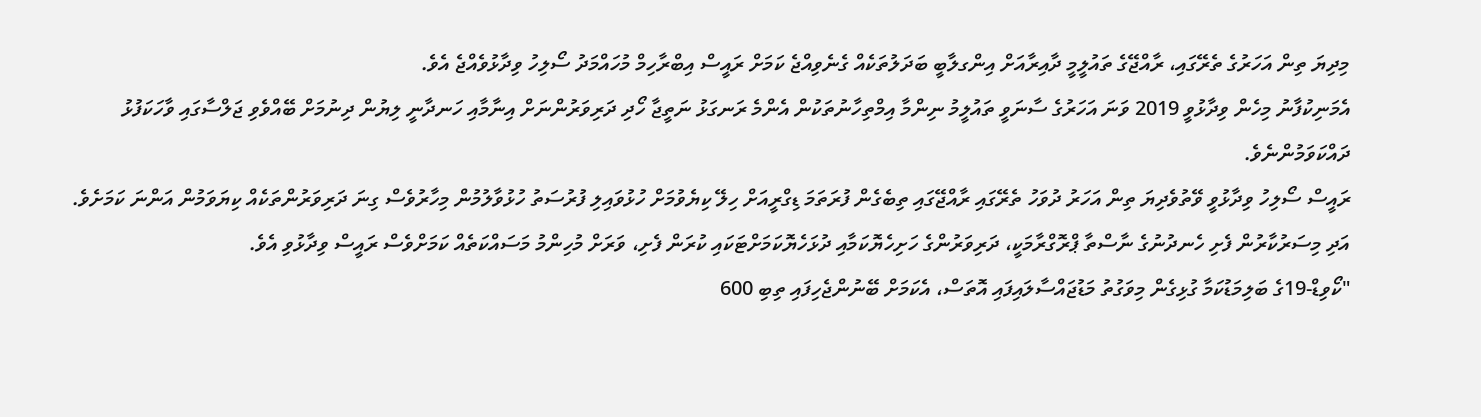މިދިޔަ ތިން އަހަރުގެ ތެރޭގައި، ރާއްޖޭގެ ތައުލީމީ ދާއިރާއަށް އިންގލާބީ ބަދަލުތަކެއް ގެނެވިއްޖެ ކަމަށް ރައީސް އިބްރާހިމް މުހައްމަދު ސޯލިހު ވިދާޅުވެއްޖެ އެވެ.
އެމަނިކުފާނު މިހެން ވިދާޅުވީ 2019 ވަނަ އަހަރުގެ ސާނަވީ ތައުލީމު ނިންމާ އިމްތިހާނުތަކުން އެންމެ ރަނގަޅު ނަތީޖާ ހޯދި ދަރިވަރުންނަށް އިނާމާއި ހަނދާނީ ލިޔުން ދިނުމަށް ބޭއްވެވި ޖަލްސާގައި ވާހަކަފުޅު ދައްކަވަމުންނެވެ.
ރައީސް ސޯލިހު ވިދާޅުވީ ވޭތުވެދިޔަ ތިން އަހަރު ދުވަހު ތެރޭގައި ރާއްޖޭގައި ތިބެގެން ފުރަތަމަ ޑިގްރީއަށް ހިލޭ ކިޔެވުމަށް ހުޅުވައިލި ފުރުސަތު ހުޅުވާލުމުން މިހާރުވެސް ގިނަ ދަރިވަރުންތަކެއް ކިޔަވަމުން އަންނަ ކަމަށެވެ. އަދި މިސަރުކާރުން ފެށި ހެނދުނުގެ ނާސްތާ ޕްރޮގްރާމަކީ، ދަރިވަރުންގެ ހަށިހެޔޮކަމާއި ދުޅަހެޔޮކަމަށްޓަކައި ކުރަން ފެށި، ވަރަށް މުހިންމު މަސައްކަތެއް ކަމަށްވެސް ރައީސް ވިދާޅުވި އެވެ.
"ކޯވިޑް-19ގެ ބަލިމަޑުކަމާ ގުޅިގެން މިވަގުތު މަޑުޖައްސާލައިފައި އޮތަސް، އެކަމަށް ބޭނުންޖެހިފައި ތިބި 600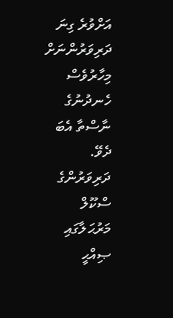އަށްވުރެ ގިނަ ދަރިވަރުންނަށް މިހާރުވެސް ހެނދުނުގެ ނާސްތާ އެބަ ދެވޭ. ދަރިވަރުންގެ ސްކޫލް މަރުޙަލާގައި ޞިއްޙީ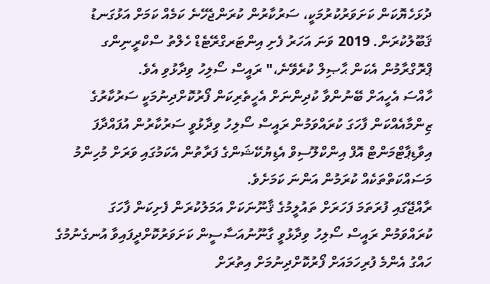ދުޅަހެޔޮކަން ކަށަވަރުކުރުމަކީ، ސަރުކާރުން ކުރަންޖެހޭނެ ކަމެއް ކަމަށް އަޅުގަނޑު ޤަބޫލުކުރަން. 2019 ވަނަ އަހަރު ފެށި އިންޓަރގްރޭޓެޑް ހެލްތު ސްކްރީނިންގ ޕްރޮގްރާމުން އެކަން ޙާޞިލް ކުރެވޭނެ،" ރައީސް ސޯލިހު ވިދާޅުވި އެވެ.
ހާއްސަ އެހީއަށް ބޭނުންވާ ކުދިންނަށް އެހީތެރިކަން ފޯރުކޮށްދިނުމަކީ ސަރުކާރުގެ ޒިންމާއެއްކަން ފާހަގަ ކުރައްވަމުން ރައީސް ސޯލިހު ވިދާޅުވީ ސަރުކާރުން އުފައްދާފަ އިވާޑިޕާޓްމަންޓް އޮފް އިންކްލޫސިވް އެޑިޔުކޭޝަންގެ ފަރާތުން އެކަމުގައި ވަރަށް މުހިންމު މަސައްކަތްތަކެއް ކުރަމުން އަންނަ ކަމަށެވެ.
ރާއްޖޭގައި ފުރަތަމަ ފަހަރަށް ތައުލީމުގެ ޤާނޫނަކަށް އަމަލުކުރަން ފެށިކަން ފާހަގަ ކުރައްވަމުން ރައީސް ސޯލިހު ވިދާޅުވީ ގާނޫނުއަސާސީން ކަށަވަރުކޮށްދީފައިވާ އުނގެނުމުގެ ހައްގު އެންމެ ފުރިހަމައަށް ފޯރުކޮށްދިނުމަށް އިތުރަށް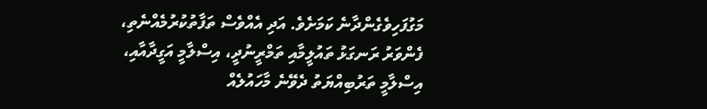މަގުފަހިވެގެންދާނެ ކަމަށެވެ. އަދި އެއްވެސް ތަފާތުކުރުމެއްނެތި، ފެންވަރު ރަނގަޅު ތައުލީމާއި ތަމްރީނުދީ، އިސްލާމީ އަގީދާއާއި، އިސްލާމީ ތަރުބިއްޔަތު ދެވޭނެ މާހައުލެއް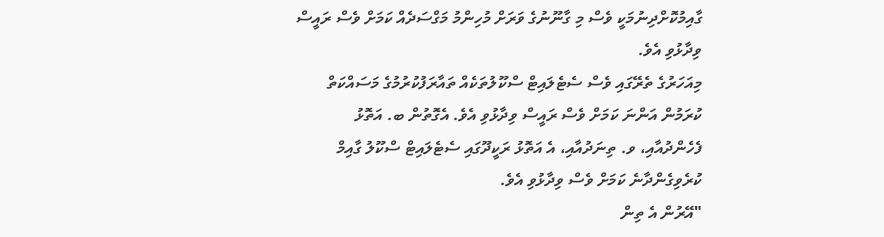ގާއިމުކޮށްދިނުމަކީ ވެސް މި ގާނޫނުގެ ވަރަށް މުހިންމު މަގްސަދެއް ކަމަށް ވެސް ރައީސް ވިދާޅުވި އެވެ.
މިއަހަރުގެ ތެރޭގައި ވެސް ސެޓެލައިޓް ސްކޫލުތަކެއް ތައާރަފުކުރުމުގެ މަސައްކަތް ކުރަމުން އަންނަ ކަމަށް ވެސް ރައީސް ވިދާޅުވި އެވެ. އެގޮތުން ބ. އަތޮޅު ފެހެންދުއާއި، ވ. ތިނަދުއާއި، އެ އަތޮޅު ރަކީދޫގައި ސެޓެލައިޓް ސްކޫލު ގާއިމް ކުރެވިގެންދާނެ ކަމަށް ވެސް ވިދާޅުވި އެވެ.
"އޭރުން އެ ތިން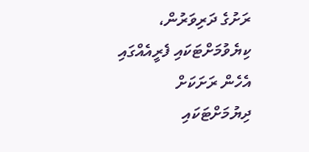ރަށުގެ ދަރިވަރުން، ކިޔެވުމަށްޓަކައި ފެރީއެއްގައި އެހެން ރަށަކަށް ދިޔުމަށްޓަކައި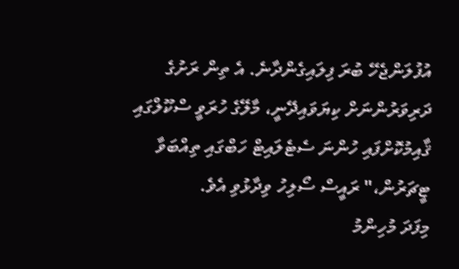އުފުލަންޖެހޭ ބުރަ ފިލައިގެންދާނެ. އެ ތިން ރަށުގެ ދަރިވަރުންނަށް ކިޔަވައިދޭނީ، މާލޭގެ ހުރަވީ ސްކޫލްގައި ޤާއިމުކޮށްފައި ހުންނަ ސެޓެލައިޓް ހަބްގައި ތިއްބަވާ ޓީޗަރުން،" ރައީސް ސޯލިހު ވިދާޅުވި އެވެ.
މިފަދަ މުހިންމު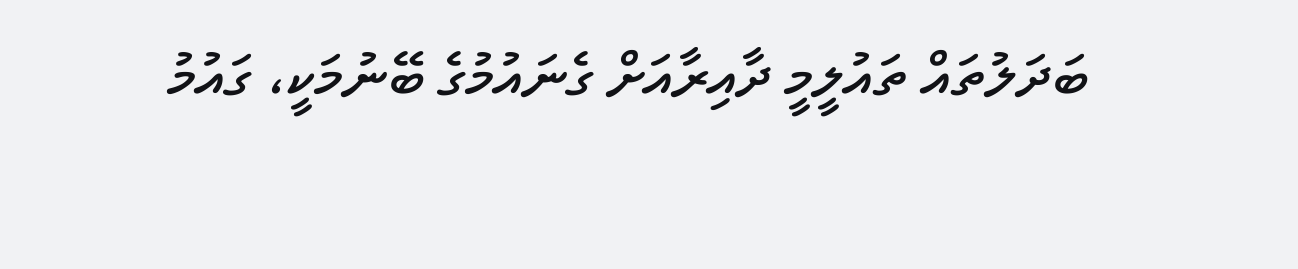ބަދަލުތައް ތައުލީމީ ދާއިރާއަށް ގެނައުމުގެ ބޭނުމަކީ، ގައުމު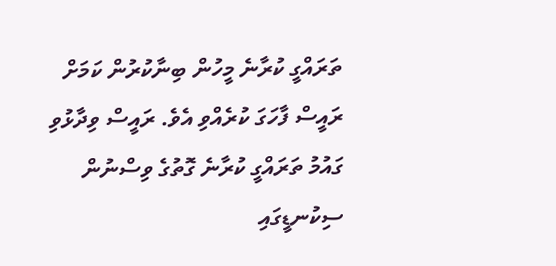ތަރައްގީ ކުރާނެ މީހުން ބިނާކުރުން ކަމަށް ރައީސް ފާހަގަ ކުރެއްވި އެވެ. ރައީސް ވިދާޅުވި ގައުމު ތަރައްގީ ކުރާނެ ގޮތުގެ ވިސްނުން ސިކުނޑީގައި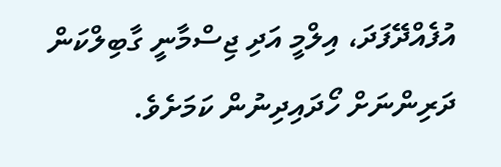އުފެއްދޭފަދަ، އިލްމީ އަދި ޖިސްމާނީ ގާބިލްކަން ދަރިންނަށް ހޯދައިދިނުން ކަމަށެވެ.